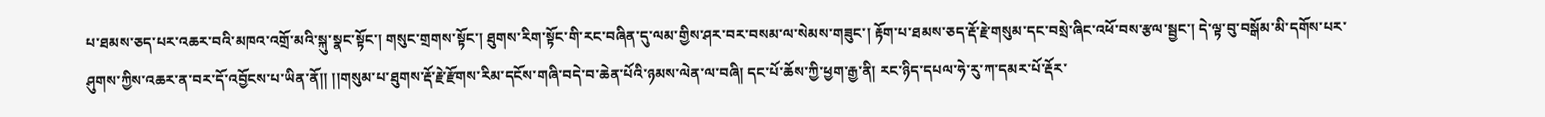པ་ཐམས་ཅད་པར་འཆར་བའི་མཁའ་འགྲོ་མའི་སྐུ་སྣང་སྟོང་། གསུང་གྲགས་སྟོང་། ཐུགས་རིག་སྟོང་གི་རང་བཞིན་དུ་ལམ་གྱིས་ཤར་བར་བསམ་ལ་སེམས་གཟུང་། རྟོག་པ་ཐམས་ཅད་རྡོ་རྗེ་གསུམ་དང་བསྲེ་ཞིང་འཕོ་བས་རྩལ་སྦྱང་། དེ་ལྟ་བུ་བསྒོམ་མི་དགོས་པར་ཤུགས་ཀྱིས་འཆར་ན་བར་དོ་འབྱོངས་པ་ཡིན་ནོ།། །།གསུམ་པ་ཐུགས་རྡོ་རྗེ་རྫོགས་རིམ་དངོས་གཞི་བདེ་བ་ཆེན་པོའི་ཉམས་ལེན་ལ་བཞི། དང་པོ་ཆོས་ཀྱི་ཕྱག་རྒྱ་ནི། རང་ཉིད་དཔལ་ཧེ་རུ་ཀ་དམར་པོ་རྡོར་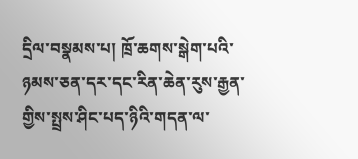དྲིལ་བསྣམས་པ། ཁྲོ་ཆགས་སྒེག་པའི་ཉམས་ཅན་དར་དང་རིན་ཆེན་རུས་རྒྱན་གྱིས་སྤྲས་ཤིང་པད་ཉིའི་གདན་ལ་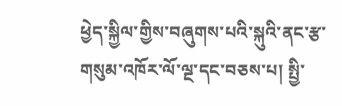ཕྱེད་སྐྱིལ་གྱིས་བཞུགས་པའི་སྐུའི་ནང་རྩ་གསུམ་འཁོར་ལོ་ལྔ་དང་བཅས་པ། སྤྱི་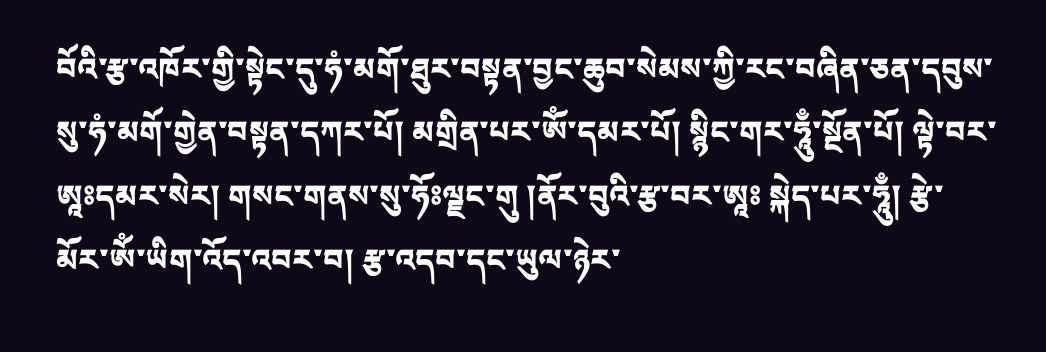བོའི་རྩ་འཁོར་གྱི་སྟེང་དུ་ཧཾ་མགོ་ཐུར་བསྟན་བྱང་ཆུབ་སེམས་ཀྱི་རང་བཞིན་ཅན་དབུས་སུ་ཧཾ་མགོ་གྱེན་བསྟན་དཀར་པོ། མགྲིན་པར་ཨོཾ་དམར་པོ། སྙིང་གར་ཧཱུྃ་སྔོན་པོ། ལྟེ་བར་ཨཱཿདམར་སེར། གསང་གནས་སུ་ཧོཿལྗང་གུ །ནོར་བུའི་རྩ་བར་ཨཱཿ སྐེད་པར་ཧཱུྃ། རྩེ་མོར་ཨོཾ་ཡིག་འོད་འབར་བ། རྩ་འདབ་དང་ཡུལ་ཉེར་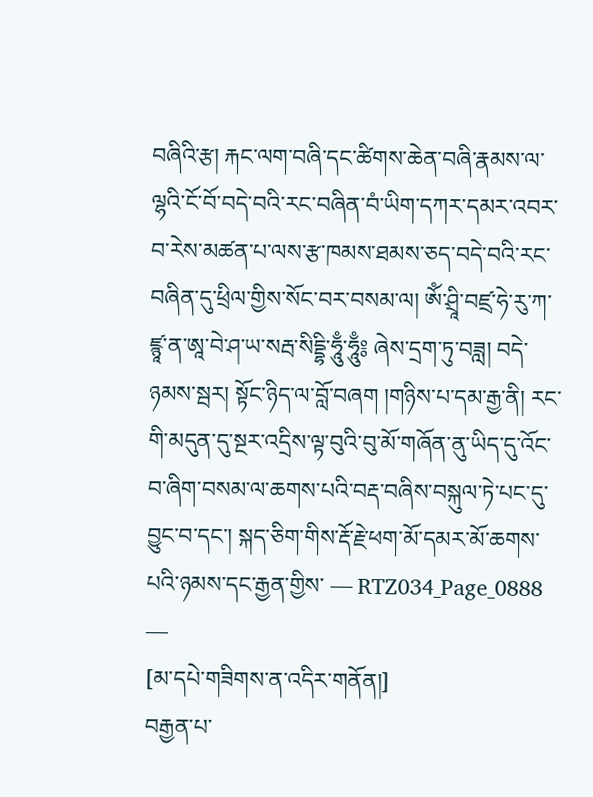བཞིའི་རྩ། རྐང་ལག་བཞི་དང་ཚིགས་ཆེན་བཞི་རྣམས་ལ་ལྷའི་ངོ་བོ་བདེ་བའི་རང་བཞིན་བཾ་ཡིག་དཀར་དམར་འབར་བ་རེས་མཚན་པ་ལས་རྩ་ཁམས་ཐམས་ཅད་བདེ་བའི་རང་བཞིན་དུ་ཕྲིལ་གྱིས་སོང་བར་བསམ་ལ། ཨོཾ་ཤྲཱི་བཛྲ་ཧེ་རུ་ཀ་ཛྙཱ་ན་ཨཱ་བེ་ཤ་ཡ་སརྦ་སིདྡྷི་ཧཱུྃ་ཧཱུྃ༔ ཞེས་དྲག་ཏུ་བཟླ། བདེ་ཉམས་སྦར། སྟོང་ཉིད་ལ་བློ་བཞག །གཉིས་པ་དམ་རྒྱ་ནི། རང་གི་མདུན་དུ་སྔར་འདྲིས་ལྟ་བུའི་བུ་མོ་གཞོན་ནུ་ཡིད་དུ་འོང་བ་ཞིག་བསམ་ལ་ཆགས་པའི་བརྡ་བཞིས་བསྐུལ་ཏེ་པང་དུ་བྱུང་བ་དང་། སྐད་ཅིག་གིས་རྡོ་རྗེ་ཕག་མོ་དམར་མོ་ཆགས་པའི་ཉམས་དང་རྒྱན་གྱིས་ ― RTZ034_Page_0888 ―
[མ་དཔེ་གཟིགས་ན་འདིར་གནོན།]
བརྒྱན་པ་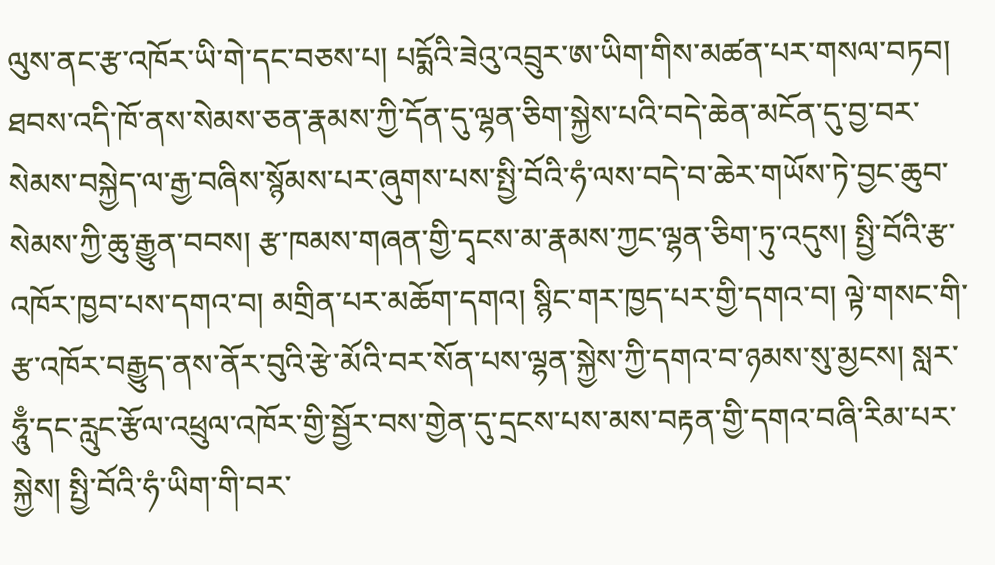ལུས་ནང་རྩ་འཁོར་ཡི་གེ་དང་བཅས་པ། པདྨོའི་ཟེའུ་འབྲུར་ཨ་ཡིག་གིས་མཚན་པར་གསལ་བཏབ། ཐབས་འདི་ཁོ་ནས་སེམས་ཅན་རྣམས་ཀྱི་དོན་དུ་ལྷན་ཅིག་སྐྱེས་པའི་བདེ་ཆེན་མངོན་དུ་བྱ་བར་སེམས་བསྐྱེད་ལ་རྒྱ་བཞིས་སྙོམས་པར་ཞུགས་པས་སྤྱི་བོའི་ཧཾ་ལས་བདེ་བ་ཆེར་གཡོས་ཏེ་བྱང་ཆུབ་སེམས་ཀྱི་ཆུ་རྒྱུན་བབས། རྩ་ཁམས་གཞན་གྱི་དྭངས་མ་རྣམས་ཀྱང་ལྷན་ཅིག་ཏུ་འདུས། སྤྱི་བོའི་རྩ་འཁོར་ཁྱབ་པས་དགའ་བ། མགྲིན་པར་མཆོག་དགའ། སྙིང་གར་ཁྱད་པར་གྱི་དགའ་བ། ལྟེ་གསང་གི་རྩ་འཁོར་བརྒྱུད་ནས་ནོར་བུའི་རྩེ་མོའི་བར་སོན་པས་ལྷན་སྐྱེས་ཀྱི་དགའ་བ་ཉམས་སུ་མྱངས། སླར་ཧཱུྃ་དང་རླུང་རྩོལ་འཕྲུལ་འཁོར་གྱི་སྦྱོར་བས་གྱེན་དུ་དྲངས་པས་མས་བརྟན་གྱི་དགའ་བཞི་རིམ་པར་སྐྱེས། སྤྱི་བོའི་ཧཾ་ཡིག་གི་བར་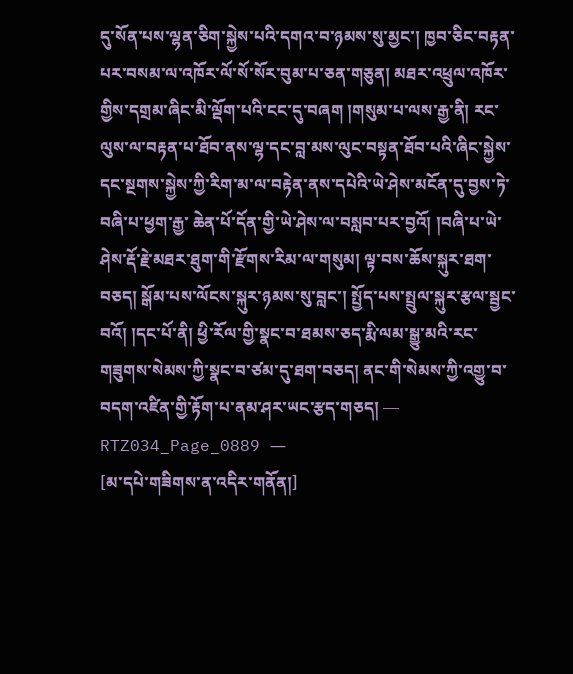དུ་སོན་པས་ལྷན་ཅིག་སྐྱེས་པའི་དགའ་བ་ཉམས་སུ་མྱང་། ཁྱབ་ཅིང་བརྟན་པར་བསམ་ལ་འཁོར་ལོ་སོ་སོར་བུམ་པ་ཅན་གཅུན། མཐར་འཕྲུལ་འཁོར་གྱིས་དགྲམ་ཞིང་མི་ལྡོག་པའི་ངང་དུ་བཞག །གསུམ་པ་ལས་རྒྱ་ནི། རང་ལུས་ལ་བརྟན་པ་ཐོབ་ནས་ལྷ་དང་བླ་མས་ལུང་བསྟན་ཐོབ་པའི་ཞིང་སྐྱེས་དང་སྔགས་སྐྱེས་ཀྱི་རིག་མ་ལ་བརྟེན་ནས་དཔེའི་ཡེ་ཤེས་མངོན་དུ་བྱས་ཏེ་བཞི་པ་ཕྱག་རྒྱ་ ཆེན་པོ་དོན་གྱི་ཡེ་ཤེས་ལ་བསླབ་པར་བྱའོ། །བཞི་པ་ཡེ་ཤེས་རྡོ་རྗེ་མཐར་ཐུག་གི་རྫོགས་རིམ་ལ་གསུམ། ལྟ་བས་ཆོས་སྐུར་ཐག་བཅད། སྒོམ་པས་ལོངས་སྐུར་ཉམས་སུ་བླང་། སྤྱོད་པས་སྤྲུལ་སྐུར་རྩལ་སྦྱང་བའོ། །དང་པོ་ནི། ཕྱི་རོལ་གྱི་སྣང་བ་ཐམས་ཅད་རྨི་ལམ་སྒྱུ་མའི་རང་གཟུགས་སེམས་ཀྱི་སྣང་བ་ཙམ་དུ་ཐག་བཅད། ནང་གི་སེམས་ཀྱི་འགྱུ་བ་བདག་འཛིན་གྱི་རྟོག་པ་ནམ་ཤར་ཡང་རྩད་གཅད། ― RTZ034_Page_0889 ―
[མ་དཔེ་གཟིགས་ན་འདིར་གནོན།]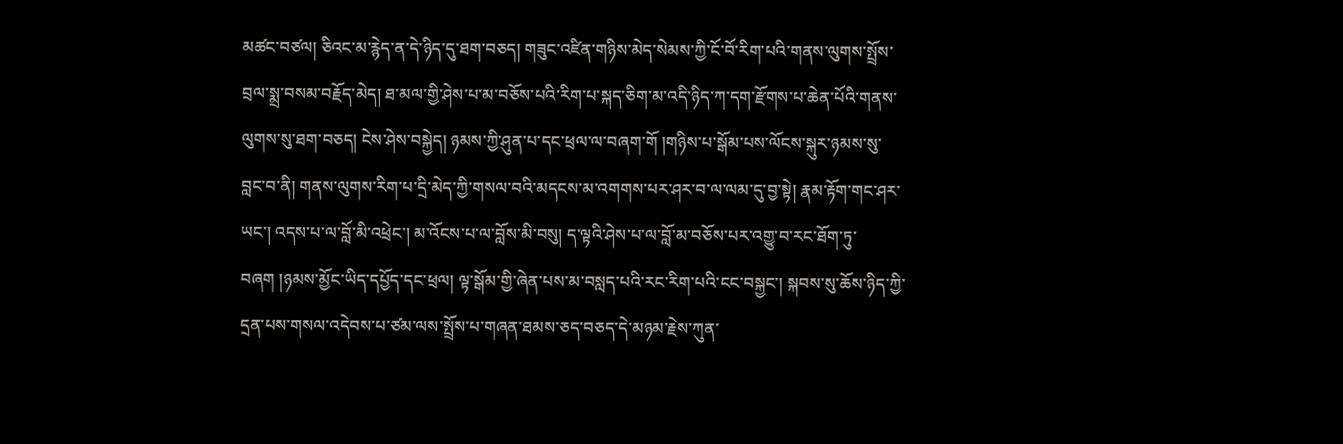མཚང་བཙལ། ཅིའང་མ་རྙེད་ན་དེ་ཉིད་དུ་ཐག་བཅད། གཟུང་འཛིན་གཉིས་མེད་སེམས་ཀྱི་ངོ་བོ་རིག་པའི་གནས་ལུགས་སྤྲོས་བྲལ་སྨྲ་བསམ་བརྗོད་མེད། ཐ་མལ་གྱི་ཤེས་པ་མ་བཅོས་པའི་རིག་པ་སྐད་ཅིག་མ་འདི་ཉིད་ཀ་དག་རྫོགས་པ་ཆེན་པོའི་གནས་ལུགས་སུ་ཐག་བཅད། ངེས་ཤེས་བསྐྱེད། ཉམས་ཀྱི་ཤུན་པ་དང་ཕྲལ་ལ་བཞག་གོ །གཉིས་པ་སྒོམ་པས་ལོངས་སྐུར་ཉམས་སུ་བླང་བ་ནི། གནས་ལུགས་རིག་པ་དྲི་མེད་ཀྱི་གསལ་བའི་མདངས་མ་འགགས་པར་ཤར་བ་ལ་ལམ་དུ་བྱ་སྟེ། རྣམ་རྟོག་གང་ཤར་ཡང་། འདས་པ་ལ་བློ་མི་འཕྲེང་། མ་འོངས་པ་ལ་བློས་མི་བསུ། ད་ལྟའི་ཤེས་པ་ལ་བློ་མ་བཅོས་པར་འགྱུ་བ་རང་ཐོག་ཏུ་བཞག །ཉམས་མྱོང་ཡིད་དཔྱོད་དང་ཕྲལ། ལྟ་སྒོམ་གྱི་ཞེན་པས་མ་བསླད་པའི་རང་རིག་པའི་ངང་བསྐྱང་། སྐབས་སུ་ཆོས་ཉིད་ཀྱི་དྲན་པས་གསལ་འདེབས་པ་ཙམ་ལས་སྤྲོས་པ་གཞན་ཐམས་ཅད་བཅད་དེ་མཉམ་རྗེས་ཀུན་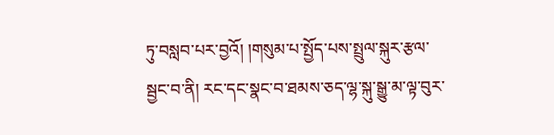ཏུ་བསླབ་པར་བྱའོ། །གསུམ་པ་སྤྱོད་པས་སྤྲུལ་སྐུར་རྩལ་སྦྱང་བ་ནི། རང་དང་སྣང་བ་ཐམས་ཅད་ལྷ་སྐུ་སྒྱུ་མ་ལྟ་བུར་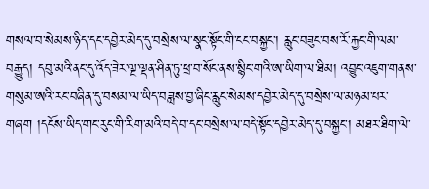གསལ་བ་སེམས་ཉིད་དང་དབྱེར་མེད་དུ་བསྲེས་ལ་སྣང་སྟོང་གི་ངང་བསྐྱང་། རླུང་བཟུང་བས་རོ་རྐྱང་གི་ལམ་བརྒྱུད། དབུ་མའི་ནང་དུ་འོད་ཟེར་ལྔ་ལྡན་ཤིན་ཏུ་ཕྲ་བ་སོང་ནས་སྙིང་གའི་ཨ་ཡིག་ལ་ཐིམ། འབྱུང་འཇུག་གནས་གསུམ་ཨའི་རང་བཞིན་དུ་བསམ་ལ་ཡིད་བཟླས་བྱ་ཞིང་རླུང་སེམས་དབྱེར་མེད་དུ་བསྲེས་ལ་མཉམ་པར་གཞག །དངོས་ཡིད་གང་རུང་གི་རིག་མའི་བདེ་བ་དང་བསྲེས་ལ་བདེ་སྟོང་དབྱེར་མེད་དུ་བསྐྱང་། མཐར་ཐིག་ལེ་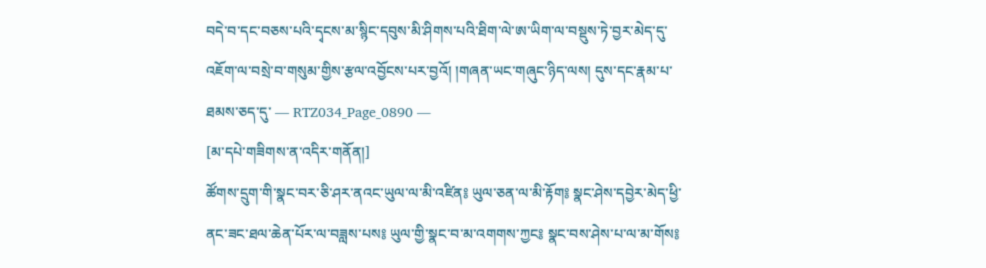བདེ་བ་དང་བཅས་པའི་དྭངས་མ་སྙིང་དབུས་མི་ཤིགས་པའི་ཐིག་ལེ་ཨ་ཡིག་ལ་བསྡུས་ཏེ་བྱར་མེད་དུ་འཇོག་ལ་བསྲེ་བ་གསུམ་གྱིས་རྩལ་འབྱོངས་པར་བྱའོ། །གཞན་ཡང་གཞུང་ཉིད་ལས། དུས་དང་རྣམ་པ་ཐམས་ཅད་དུ་ ― RTZ034_Page_0890 ―
[མ་དཔེ་གཟིགས་ན་འདིར་གནོན།]
ཚོགས་དྲུག་གི་སྣང་བར་ཅི་ཤར་ནའང་ཡུལ་ལ་མི་འཛིན༔ ཡུལ་ཅན་ལ་མི་རྟོག༔ སྣང་ཤེས་དབྱེར་མེད་ཕྱི་ནང་ཟང་ཐལ་ཆེན་པོར་ལ་བཟླས་པས༔ ཡུལ་གྱི་སྣང་བ་མ་འགགས་ཀྱང༔ སྣང་བས་ཤེས་པ་ལ་མ་གོས༔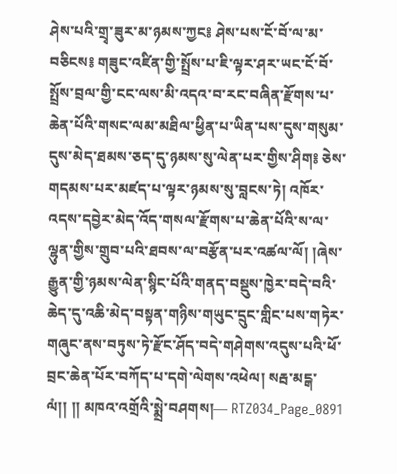ཤེས་པའི་གྲྭ་ཟུར་མ་ཉམས་ཀྱང༔ ཤེས་པས་ངོ་བོ་ལ་མ་བཅིངས༔ གཟུང་འཛིན་གྱི་སྤྲོས་པ་ཇི་ལྟར་ཤར་ཡང་ངོ་བོ་སྤྲོས་བྲལ་གྱི་ངང་ལས་མི་འདའ་བ་རང་བཞིན་རྫོགས་པ་ཆེན་པོའི་གསང་ལམ་མཐིལ་ཕྱིན་པ་ཡིན་པས་དུས་གསུམ་དུས་མེད་ཐམས་ཅད་དུ་ཉམས་སུ་ལེན་པར་གྱིས་ཤིག༔ ཅེས་གདམས་པར་མཛད་པ་ལྟར་ཉམས་སུ་བླངས་ཏེ། འཁོར་འདས་དབྱེར་མེད་འོད་གསལ་རྫོགས་པ་ཆེན་པོའི་ས་ལ་ལྷུན་གྱིས་གྲུབ་པའི་ཐབས་ལ་བརྩོན་པར་འཚལ་ལོ། །ཞེས་རྒྱུན་གྱི་ཉམས་ལེན་སྙིང་པོའི་གནད་བསྡུས་ཁྱེར་བདེ་བའི་ཆེད་དུ་འཆི་མེད་བསྟན་གཉིས་གཡུང་དྲུང་གླིང་པས་གཏེར་གཞུང་ནས་བཏུས་ཏེ་རྫོང་ཤོད་བདེ་གཤེགས་འདུས་པའི་ཕོ་བྲང་ཆེན་པོར་བཀོད་པ་དགེ་ལེགས་འཕེལ། སརྦ་མངྒ་ལཾ།། །། མཁའ་འགྲོའི་སྨྲེ་བཤགས།― RTZ034_Page_0891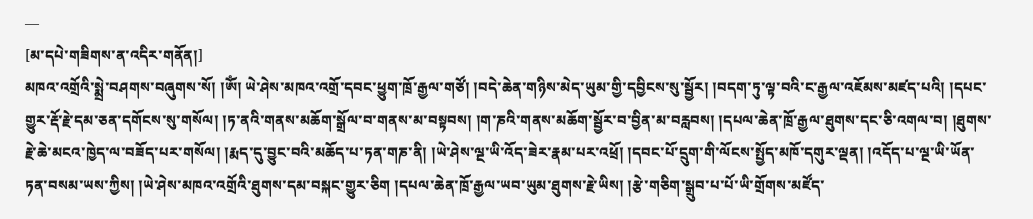―
[མ་དཔེ་གཟིགས་ན་འདིར་གནོན།]
མཁའ་འགྲོའི་སྨྲེ་བཤགས་བཞུགས་སོ། །ཨོཾ། ཡེ་ཤེས་མཁའ་འགྲོ་དབང་ཕྱུག་ཁྲོ་རྒྱལ་གཙོ། །བདེ་ཆེན་གཉིས་མེད་ཡུམ་གྱི་དབྱིངས་སུ་སྦྱོར། །བདག་ཏུ་ལྟ་བའི་ང་རྒྱལ་འཇོམས་མཛད་པའི། །དཔང་གྱུར་རྡོ་རྗེ་དམ་ཅན་དགོངས་སུ་གསོལ། །ཏ་ནའི་གནས་མཆོག་སྒྲོལ་བ་གནས་མ་བསྟབས། །ག་ཎའི་གནས་མཆོག་སྦྱོར་བ་བྱིན་མ་བརླབས། །དཔལ་ཆེན་ཁྲོ་རྒྱལ་ཐུགས་དང་ཅི་འགལ་བ། །ཐུགས་རྗེ་ཆེ་མངའ་ཁྱེད་ལ་བཟོད་པར་གསོལ། །རྨད་དུ་བྱུང་བའི་མཆོད་པ་ཏན་གཎ་ནི། །ཡེ་ཤེས་ལྔ་ཡི་འོད་ཟེར་རྣམ་པར་འཕྲོ། །དབང་པོ་དྲུག་གི་ལོངས་སྤྱོད་མཁོ་དགུར་ལྡན། །འདོད་པ་ལྔ་ཡི་ཡོན་ཏན་བསམ་ཡས་ཀྱིས། །ཡེ་ཤེས་མཁའ་འགྲོའི་ཐུགས་དམ་བསྐང་གྱུར་ཅིག །དཔལ་ཆེན་ཁྲོ་རྒྱལ་ཡབ་ཡུམ་ཐུགས་རྗེ་ཡིས། །རྩེ་གཅིག་སྒྲུབ་པ་པོ་ཡི་གྲོགས་མཛོད་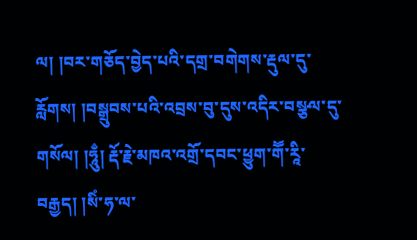ལ། །བར་གཅོད་བྱེད་པའི་དགྲ་བགེགས་རྡུལ་དུ་རློགས། །བསྒྲུབས་པའི་འབྲས་བུ་དུས་འདིར་བསྩལ་དུ་གསོལ། །ཧཱུྃ། རྡོ་རྗེ་མཁའ་འགྲོ་དབང་ཕྱུག་གཽ་རཱི་བརྒྱད། །སིཾ་ཧ་ལ་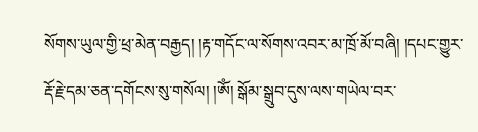སོགས་ཡུལ་གྱི་ཕྲ་མེན་བརྒྱད། །རྟ་གདོང་ལ་སོགས་འབར་མ་ཁྲོ་མོ་བཞི། །དཔང་གྱུར་རྡོ་རྗེ་དམ་ཅན་དགོངས་སུ་གསོལ། །ཨོཾ། སྒོམ་སྒྲུབ་དུས་ལས་གཡེལ་བར་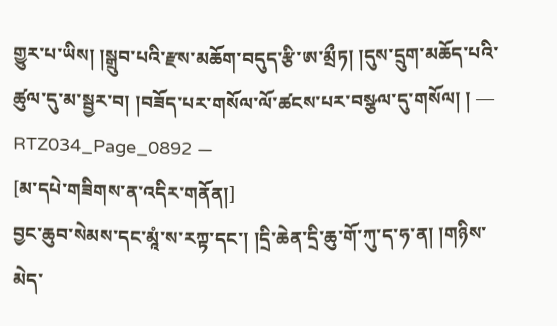གྱུར་པ་ཡིས། །སྒྲུབ་པའི་རྫས་མཆོག་བདུད་རྩི་ཨ་མྲྀཏ། །དུས་དྲུག་མཆོད་པའི་ཚུལ་དུ་མ་སྦྱར་བ། །བཟོད་པར་གསོལ་ལོ་ཚངས་པར་བསྩལ་དུ་གསོལ། ། ― RTZ034_Page_0892 ―
[མ་དཔེ་གཟིགས་ན་འདིར་གནོན།]
བྱང་ཆུབ་སེམས་དང་མཱཾ་ས་རཀྟ་དང་། །དྲི་ཆེན་དྲི་ཆུ་གོ་ཀུ་ད་ཧ་ན། །གཉིས་མེད་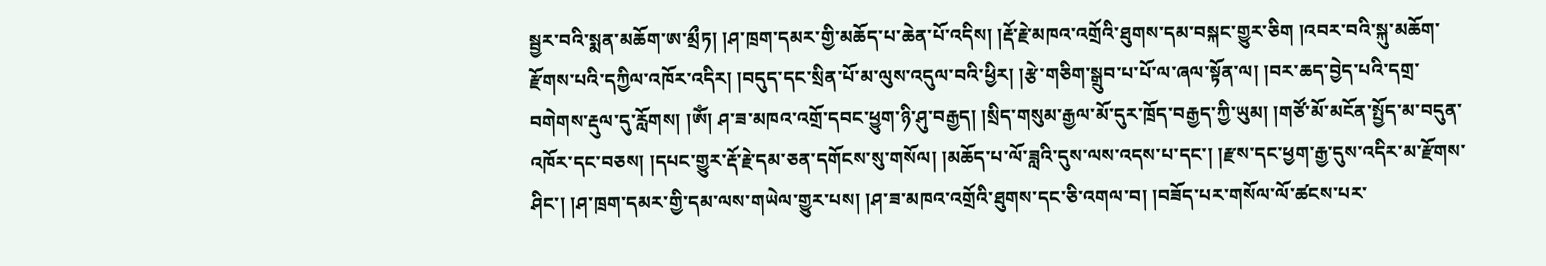སྦྱར་བའི་སྨན་མཆོག་ཨ་མྲྀཏ། །ཤ་ཁྲག་དམར་གྱི་མཆོད་པ་ཆེན་པོ་འདིས། །རྡོ་རྗེ་མཁའ་འགྲོའི་ཐུགས་དམ་བསྐང་གྱུར་ཅིག །འབར་བའི་སྐུ་མཆོག་རྫོགས་པའི་དཀྱིལ་འཁོར་འདིར། །བདུད་དང་སྲིན་པོ་མ་ལུས་འདུལ་བའི་ཕྱིར། །རྩེ་གཅིག་སྒྲུབ་པ་པོ་ལ་ཞལ་སྟོན་ལ། །བར་ཆད་བྱེད་པའི་དགྲ་བགེགས་རྡུལ་དུ་རློགས། །ཨོཾ། ཤ་ཟ་མཁའ་འགྲོ་དབང་ཕྱུག་ཉི་ཤུ་བརྒྱད། །སྲིད་གསུམ་རྒྱལ་མོ་དུར་ཁྲོད་བརྒྱད་ཀྱི་ཡུམ། །གཙོ་མོ་མངོན་སྤྱོད་མ་བདུན་འཁོར་དང་བཅས། །དཔང་གྱུར་རྡོ་རྗེ་དམ་ཅན་དགོངས་སུ་གསོལ། །མཆོད་པ་ལོ་ཟླའི་དུས་ལས་འདས་པ་དང་། །རྫས་དང་ཕྱག་རྒྱ་དུས་འདིར་མ་རྫོགས་ཤིང་། །ཤ་ཁྲག་དམར་གྱི་དམ་ལས་གཡེལ་གྱུར་པས། །ཤ་ཟ་མཁའ་འགྲོའི་ཐུགས་དང་ཅི་འགལ་བ། །བཟོད་པར་གསོལ་ལོ་ཚངས་པར་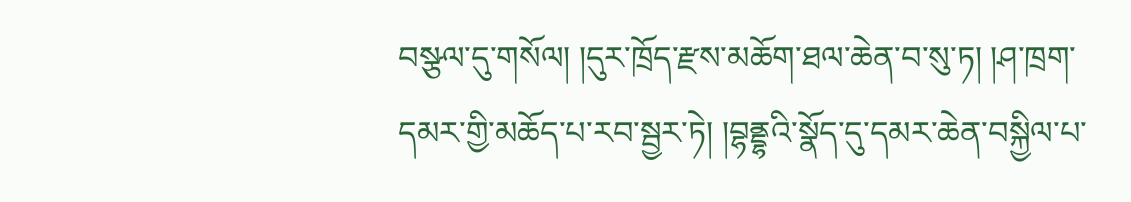བསྩལ་དུ་གསོལ། །དུར་ཁྲོད་རྫས་མཆོག་ཐལ་ཆེན་བ་སུ་ཏ། །ཤ་ཁྲག་དམར་གྱི་མཆོད་པ་རབ་སྦྱར་ཏེ། །བྷནྡྷའི་སྣོད་དུ་དམར་ཆེན་བསྐྱིལ་པ་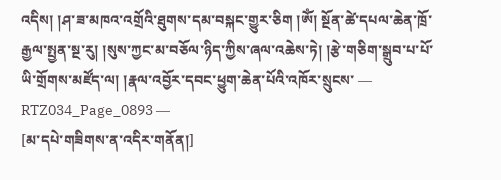འདིས། །ཤ་ཟ་མཁའ་འགྲོའི་ཐུགས་དམ་བསྐང་གྱུར་ཅིག །ཨོཾ། སྔོན་ཚེ་དཔལ་ཆེན་ཁྲོ་རྒྱལ་སྤྱན་སྔ་རུ། །སུས་ཀྱང་མ་བཅོལ་ཉིད་ཀྱིས་ཞལ་འཆེས་ཏེ། །རྩེ་གཅིག་སྒྲུབ་པ་པོ་ཡི་གྲོགས་མཛོད་ལ། །རྣལ་འབྱོར་དབང་ཕྱུག་ཆེན་པོའི་འཁོར་སྲུངས་ ― RTZ034_Page_0893 ―
[མ་དཔེ་གཟིགས་ན་འདིར་གནོན།]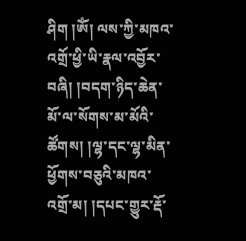ཤིག །ཨོཾ། ལས་ཀྱི་མཁའ་འགྲོ་ཕྱི་ཡི་རྣལ་འབྱོར་བཞི། །བདག་ཉིད་ཆེན་མོ་ལ་སོགས་མ་མོའི་ཚོགས། །ལྷ་དང་ལྷ་མིན་ཕྱོགས་བཅུའི་མཁའ་འགྲོ་མ། །དཔང་གྱུར་རྡོ་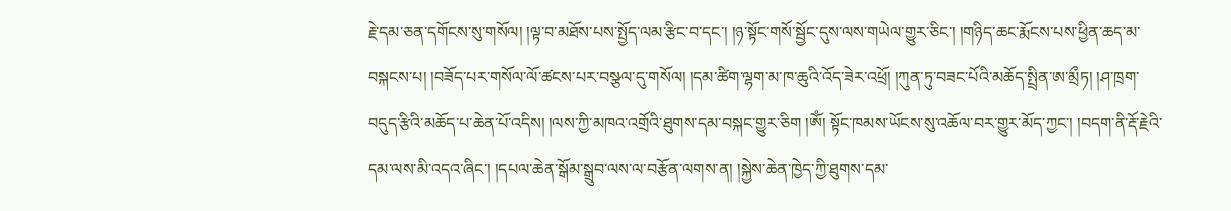རྗེ་དམ་ཅན་དགོངས་སུ་གསོལ། །ལྟ་བ་མཐོས་པས་སྤྱོད་ལམ་རྩིང་བ་དང་། །ཉ་སྟོང་གསོ་སྦྱོང་དུས་ལས་གཡེལ་གྱུར་ཅིང་། །གཉིད་ཆང་རྨོངས་པས་ཕྱིན་ཆད་མ་བསྐངས་པ། །བཟོད་པར་གསོལ་ལོ་ཚངས་པར་བསྩལ་དུ་གསོལ། །དམ་ཚིག་ལྷག་མ་ཁ་ཆུའི་འོད་ཟེར་འཕྲོ། །ཀུན་ཏུ་བཟང་པོའི་མཆོད་སྤྲིན་ཨ་མྲྀཏ། །ཤ་ཁྲག་བདུད་རྩིའི་མཆོད་པ་ཆེན་པོ་འདིས། །ལས་ཀྱི་མཁའ་འགྲོའི་ཐུགས་དམ་བསྐང་གྱུར་ཅིག །ཨོཾ། སྟོང་ཁམས་ཡོངས་སུ་འཆོལ་བར་གྱུར་མོད་ཀྱང་། །བདག་ནི་རྡོ་རྗེའི་དམ་ལས་མི་འདའ་ཞིང་། །དཔལ་ཆེན་སྒོམ་སྒྲུབ་ལས་ལ་བརྩོན་ལགས་ན། །སྐྱེས་ཆེན་ཁྱེད་ཀྱི་ཐུགས་དམ་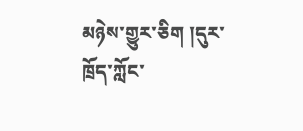མཉེས་གྱུར་ཅིག །དུར་ཁྲོད་ཀློང་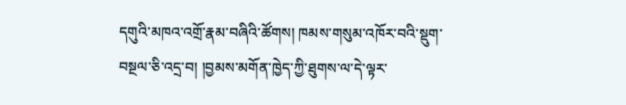དགུའི་མཁའ་འགྲོ་རྣམ་བཞིའི་ཚོགས། ཁམས་གསུམ་འཁོར་བའི་སྡུག་བསྔལ་ཅི་འདྲ་བ། །བྱམས་མགོན་ཁྱེད་ཀྱི་ཐུགས་ལ་དེ་ལྟར་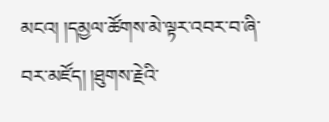མངའ། །དམྱལ་ཚོགས་མེ་ལྟར་འབར་བ་ཞི་བར་མཛོད། །ཐུགས་རྗེའི་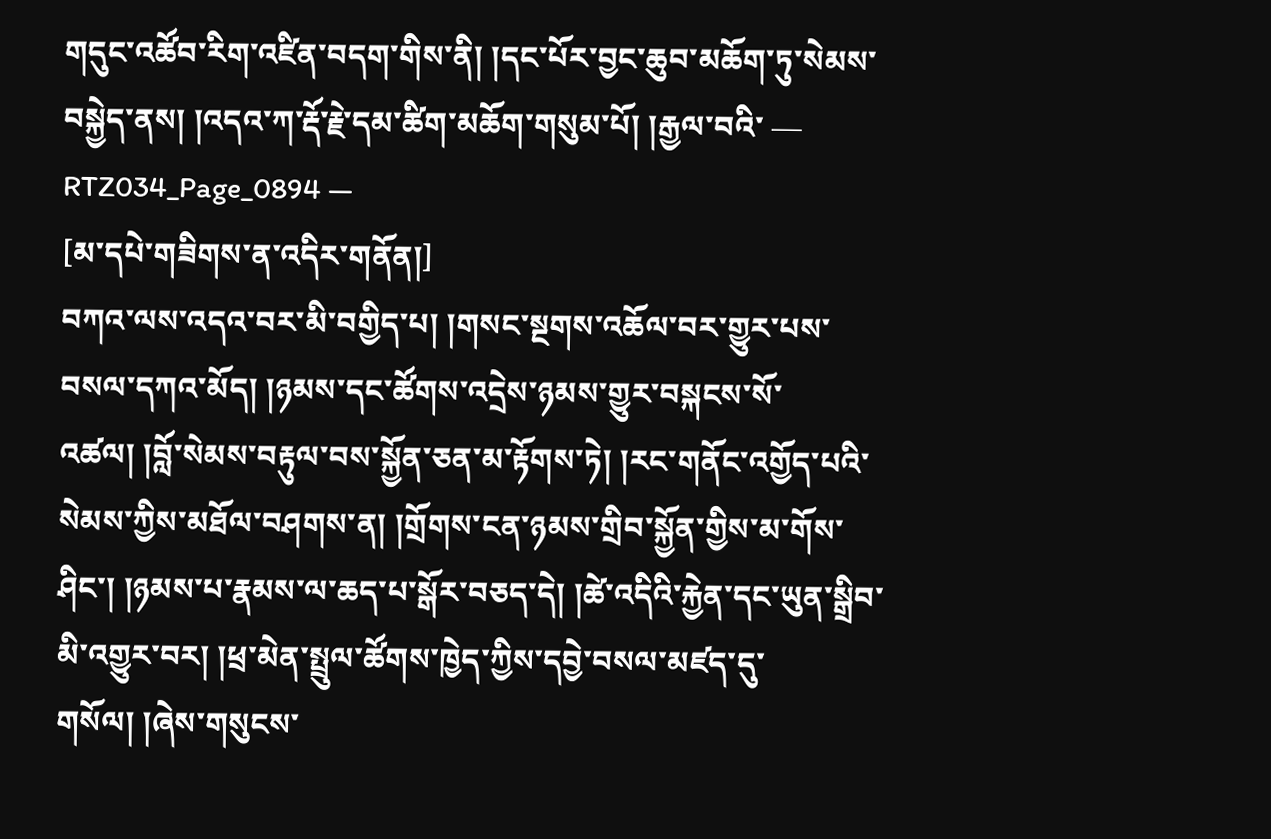གདུང་འཚོབ་རིག་འཛིན་བདག་གིས་ནི། །དང་པོར་བྱང་ཆུབ་མཆོག་ཏུ་སེམས་བསྐྱེད་ནས། །འདའ་ཀ་རྡོ་རྗེ་དམ་ཚིག་མཆོག་གསུམ་པོ། །རྒྱལ་བའི་ ― RTZ034_Page_0894 ―
[མ་དཔེ་གཟིགས་ན་འདིར་གནོན།]
བཀའ་ལས་འདའ་བར་མི་བགྱིད་པ། །གསང་སྔགས་འཆོལ་བར་གྱུར་པས་བསལ་དཀའ་མོད། །ཉམས་དང་ཚོགས་འདྲེས་ཉམས་གྱུར་བསྐངས་སོ་འཚལ། །བློ་སེམས་བརྟུལ་བས་སྐྱོན་ཅན་མ་རྟོགས་ཏེ། །རང་གནོང་འགྱོད་པའི་སེམས་ཀྱིས་མཐོལ་བཤགས་ན། །གྲོགས་ངན་ཉམས་གྲིབ་སྐྱོན་གྱིས་མ་གོས་ཤིང་། །ཉམས་པ་རྣམས་ལ་ཆད་པ་སྒོར་བཅད་དེ། །ཚེ་འདིའི་རྐྱེན་དང་ཡུན་སྒྲིབ་མི་འགྱུར་བར། །ཕྲ་མེན་སྤྲུལ་ཚོགས་ཁྱེད་ཀྱིས་དབྱེ་བསལ་མཛད་དུ་གསོལ། །ཞེས་གསུངས་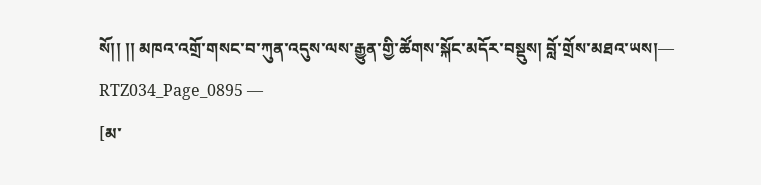སོ།། །། མཁའ་འགྲོ་གསང་བ་ཀུན་འདུས་ལས་རྒྱུན་གྱི་ཚོགས་སྐོང་མདོར་བསྡུས། བློ་གྲོས་མཐའ་ཡས།― RTZ034_Page_0895 ―
[མ་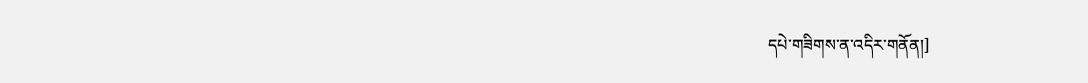དཔེ་གཟིགས་ན་འདིར་གནོན།]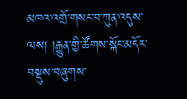མཁའ་འགྲོ་གསང་བ་ཀུན་འདུས་ལས། །རྒྱུན་གྱི་ཚོགས་སྐོང་མདོར་བསྡུས་བཞུགས་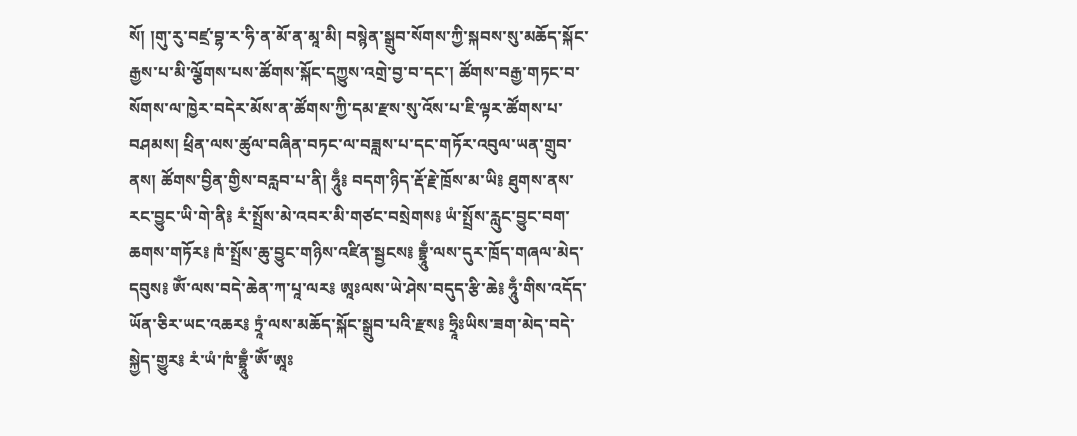སོ། །གུ་རུ་བཛྲ་བྷ་ར་ཧི་ན་མོ་ན་མཱ་མི། བསྙེན་སྒྲུབ་སོགས་ཀྱི་སྐབས་སུ་མཆོད་སྐོང་རྒྱས་པ་མི་ལྕོགས་པས་ཚོགས་སྐོང་དཀྱུས་འགྲེ་བྱ་བ་དང་། ཚོགས་བརྒྱ་གཏང་བ་སོགས་ལ་ཁྱེར་བདེར་མོས་ན་ཚོགས་ཀྱི་དམ་རྫས་སུ་འོས་པ་ཇི་ལྟར་ཚོགས་པ་བཤམས། ཕྲིན་ལས་ཚུལ་བཞིན་བཏང་ལ་བཟླས་པ་དང་གཏོར་འབུལ་ཡན་གྲུབ་ནས། ཚོགས་བྱིན་གྱིས་བརླབ་པ་ནི། ཧཱུྃ༔ བདག་ཉིད་རྡོ་རྗེ་ཁྲོས་མ་ཡི༔ ཐུགས་ནས་རང་བྱུང་ཡི་གེ་ནི༔ རཾ་སྤྲོས་མེ་འབར་མི་གཙང་བསྲེགས༔ ཡཾ་སྤྲོས་རླུང་བྱུང་བག་ཆགས་གཏོར༔ ཁཾ་སྤྲོས་ཆུ་བྱུང་གཉིས་འཛིན་སྦྱངས༔ བྷྲཱུྃ་ལས་དུར་ཁྲོད་གཞལ་མེད་དབུས༔ ཨོཾ་ལས་བདེ་ཆེན་ཀ་པཱ་ལར༔ ཨཱཿལས་ཡེ་ཤེས་བདུད་རྩི་ཆེ༔ ཧཱུྃ་གིས་འདོད་ཡོན་ཅིར་ཡང་འཆར༔ ཏྲཱཾ་ལས་མཆོད་སྐོང་སྒྲུབ་པའི་རྫས༔ ཧྲཱིཿཡིས་ཟག་མེད་བདེ་སྐྱེད་གྱུར༔ རཾ་ཡཾ་ཁཾ་བྷྲཱུྃ་ཨོཾ་ཨཱཿ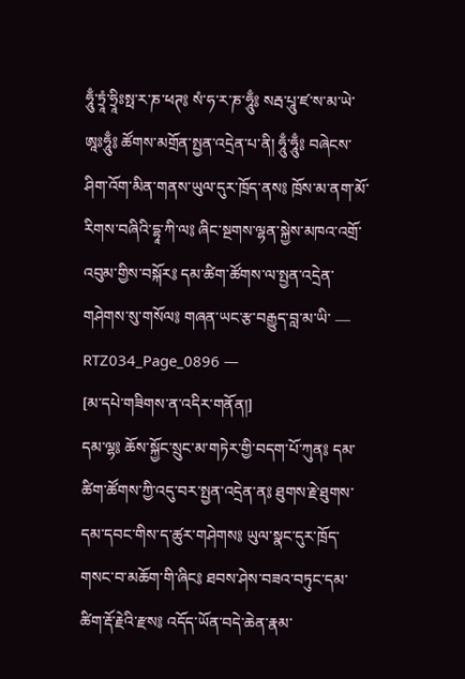ཧཱུྃ་ཏྲཱཾ་ཧྲཱིཿསྥ་ར་ཎ་ཕཊ༔ སཾ་ཧ་ར་ཎ་ཧཱུྃ༔ སརྦ་པཱུ་ཛ་ས་མ་ཡེ་ཨཱཿཧཱུྃ༔ ཚོགས་མགྲོན་སྤྱན་འདྲེན་པ་ནི། ཧཱུྃ་ཧཱུྃ༔ བཞེངས་ཤིག་འོག་མིན་གནས་ཡུལ་དུར་ཁྲོད་ནས༔ ཁྲོས་མ་ནག་མོ་རིགས་བཞིའི་དྷཱ་ཀི་ལ༔ ཞིང་སྔགས་ལྷན་སྐྱེས་མཁའ་འགྲོ་འབུམ་གྱིས་བསྐོར༔ དམ་ཚིག་ཚོགས་ལ་སྤྱན་འདྲེན་གཤེགས་སུ་གསོལ༔ གཞན་ཡང་རྩ་བརྒྱུད་བླ་མ་ཡི་ ― RTZ034_Page_0896 ―
[མ་དཔེ་གཟིགས་ན་འདིར་གནོན།]
དམ་ལྷ༔ ཆོས་སྐྱོང་སྲུང་མ་གཏེར་གྱི་བདག་པོ་ཀུན༔ དམ་ཚིག་ཚོགས་ཀྱི་འདུ་བར་སྤྱན་འདྲེན་ན༔ ཐུགས་རྗེ་ཐུགས་དམ་དབང་གིས་ད་ཚུར་གཤེགས༔ ཡུལ་སྣང་དུར་ཁྲོད་གསང་བ་མཆོག་གི་ཞིང༔ ཐབས་ཤེས་བཟའ་བཏུང་དམ་ཚིག་རྡོ་རྗེའི་རྫས༔ འདོད་ཡོན་བདེ་ཆེན་རྣམ་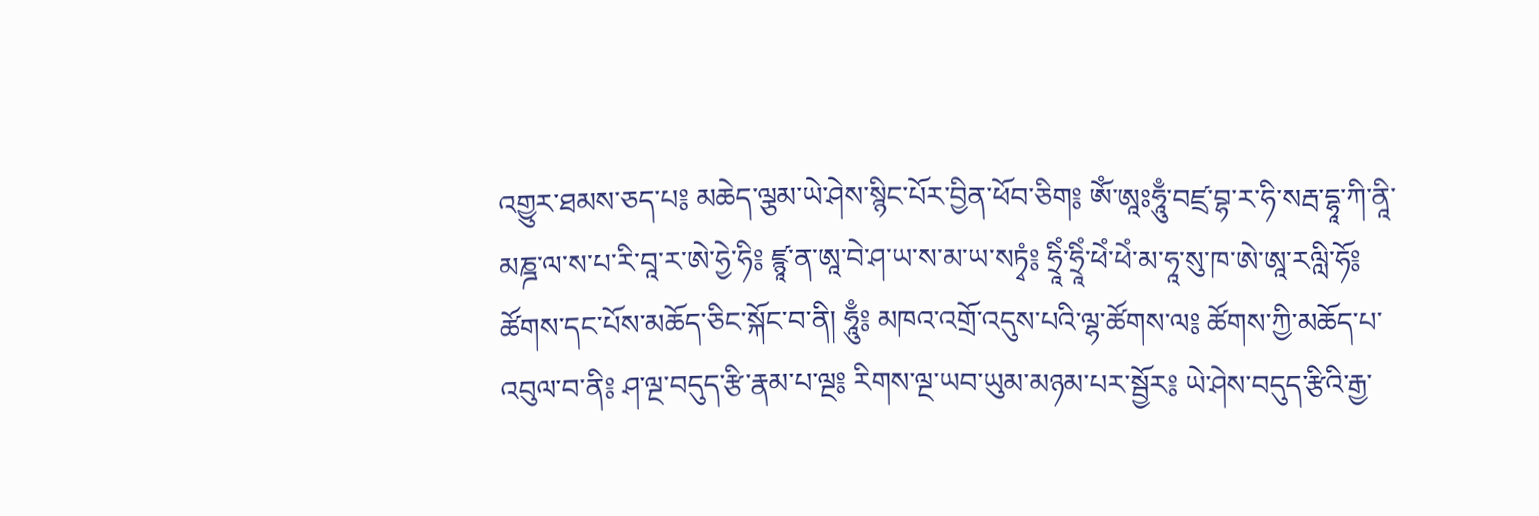འགྱུར་ཐམས་ཅད་པ༔ མཆེད་ལྕམ་ཡེ་ཤེས་སྙིང་པོར་བྱིན་ཕོབ་ཅིག༔ ཨོཾ་ཨཱཿཧཱུྃ་བཛྲ་བྷ་ར་ཧི་སརྦ་དྷཱ་ཀི་ནཱི་མཎྜ་ལ་ས་པ་རི་བཱ་ར་ཨེ་ཧྱེ་ཧི༔ ཛྙཱ་ན་ཨཱ་བེ་ཤ་ཡ་ས་མ་ཡ་སཏྭཾ༔ ཧྲཱིཾ་ཧྲཱིཾ་ཕེཾ་ཕེཾ་མ་ཧཱ་སུ་ཁ་ཨེ་ཨཱ་རལླི་ཧོ༔ ཚོགས་དང་པོས་མཆོད་ཅིང་སྐོང་བ་ནི། ཧཱུྃ༔ མཁའ་འགྲོ་འདུས་པའི་ལྷ་ཚོགས་ལ༔ ཚོགས་ཀྱི་མཆོད་པ་འབུལ་བ་ནི༔ ཤ་ལྔ་བདུད་རྩི་རྣམ་པ་ལྔ༔ རིགས་ལྔ་ཡབ་ཡུམ་མཉམ་པར་སྦྱོར༔ ཡེ་ཤེས་བདུད་རྩིའི་རྒྱ་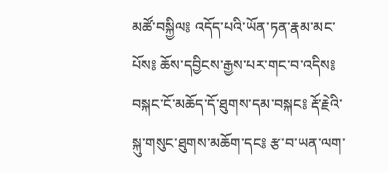མཚོ་བསྐྱིལ༔ འདོད་པའི་ཡོན་ཏན་རྣམ་མང་པོས༔ ཆོས་དབྱིངས་རྒྱས་པར་གང་བ་འདིས༔ བསྐང་ངོ་མཆོད་དོ་ཐུགས་དམ་བསྐང༔ རྡོ་རྗེའི་སྐུ་གསུང་ཐུགས་མཆོག་དང༔ རྩ་བ་ཡན་ལག་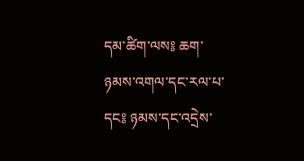དམ་ཚིག་ལས༔ ཆག་ཉམས་འགལ་དང་རལ་པ་དང༔ ཉམས་དང་འདྲེས་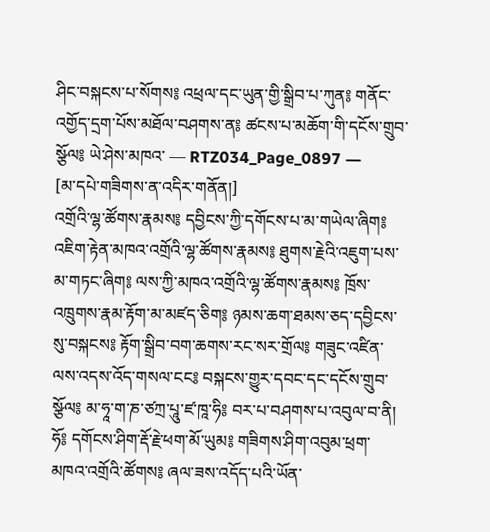ཤིང་བསྐངས་པ་སོགས༔ འཕྲལ་དང་ཡུན་གྱི་སྒྲིབ་པ་ཀུན༔ གནོང་འགྱོད་དྲག་པོས་མཐོལ་བཤགས་ན༔ ཚངས་པ་མཆོག་གི་དངོས་གྲུབ་སྩོལ༔ ཡེ་ཤེས་མཁའ་ ― RTZ034_Page_0897 ―
[མ་དཔེ་གཟིགས་ན་འདིར་གནོན།]
འགྲོའི་ལྷ་ཚོགས་རྣམས༔ དབྱིངས་ཀྱི་དགོངས་པ་མ་གཡེལ་ཞིག༔ འཇིག་རྟེན་མཁའ་འགྲོའི་ལྷ་ཚོགས་རྣམས༔ ཐུགས་རྗེའི་འཇུག་པས་མ་གཏང་ཞིག༔ ལས་ཀྱི་མཁའ་འགྲོའི་ལྷ་ཚོགས་རྣམས༔ ཁྲོས་འཁྲུགས་རྣམ་རྟོག་མ་མཛད་ཅིག༔ ཉམས་ཆག་ཐམས་ཅད་དབྱིངས་སུ་བསྐངས༔ རྟོག་སྒྲིབ་བག་ཆགས་རང་སར་གྲོལ༔ གཟུང་འཛིན་ལས་འདས་འོད་གསལ་ངང༔ བསྐངས་གྱུར་དབང་དང་དངོས་གྲུབ་སྩོལ༔ མ་ཧཱ་ག་ཎ་ཙཀྲ་པཱུ་ཛ་ཁཱ་ཧི༔ བར་པ་བཤགས་པ་འབུལ་བ་ནི། ཧོ༔ དགོངས་ཤིག་རྡོ་རྗེ་ཕག་མོ་ཡུམ༔ གཟིགས་ཤིག་འབུམ་ཕྲག་མཁའ་འགྲོའི་ཚོགས༔ ཞལ་ཟས་འདོད་པའི་ཡོན་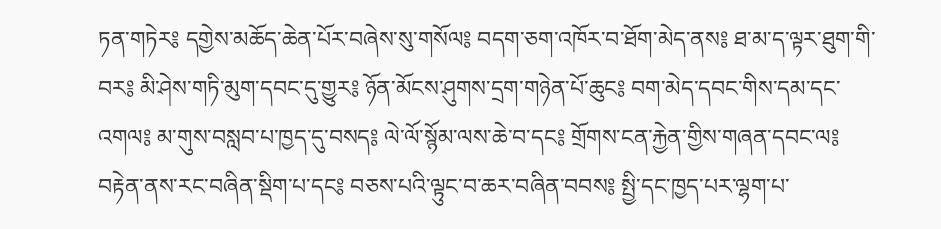ཏན་གཏེར༔ དགྱེས་མཆོད་ཆེན་པོར་བཞེས་སུ་གསོལ༔ བདག་ཅག་འཁོར་བ་ཐོག་མེད་ནས༔ ཐ་མ་ད་ལྟར་ཐུག་གི་བར༔ མི་ཤེས་གཏི་མུག་དབང་དུ་གྱུར༔ ཉོན་མོངས་ཤུགས་དྲག་གཉེན་པོ་ཆུང༔ བག་མེད་དབང་གིས་དམ་དང་འགལ༔ མ་གུས་བསླབ་པ་ཁྱད་དུ་བསད༔ ལེ་ལོ་སྙོམ་ལས་ཆེ་བ་དང༔ གྲོགས་ངན་རྐྱེན་གྱིས་གཞན་དབང་ལ༔ བརྟེན་ནས་རང་བཞིན་སྡིག་པ་དང༔ བཅས་པའི་ལྟུང་བ་ཆར་བཞིན་བབས༔ སྤྱི་དང་ཁྱད་པར་ལྷག་པ་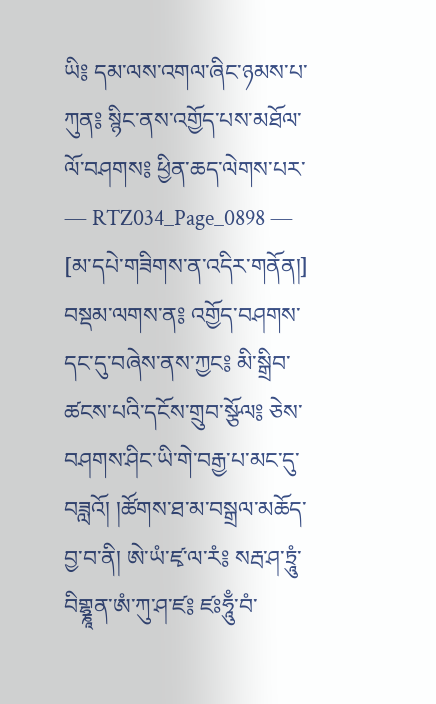ཡི༔ དམ་ལས་འགལ་ཞིང་ཉམས་པ་ཀུན༔ སྙིང་ནས་འགྱོད་པས་མཐོལ་ལོ་བཤགས༔ ཕྱིན་ཆད་ལེགས་པར་ ― RTZ034_Page_0898 ―
[མ་དཔེ་གཟིགས་ན་འདིར་གནོན།]
བསྡམ་ལགས་ན༔ འགྱོད་བཤགས་དང་དུ་བཞེས་ནས་ཀྱང༔ མི་སྒྲིབ་ཚངས་པའི་དངོས་གྲུབ་སྩོལ༔ ཅེས་བཤགས་ཤིང་ཡི་གེ་བརྒྱ་པ་མང་དུ་བཟླའོ། །ཚོགས་ཐ་མ་བསྒྲལ་མཆོད་བྱ་བ་ནི། ཨེ་ཡཾ་ཛྭ་ལ་རཾ༔ སརྦ་ཤ་ཏྲཱུཾ་བིགྷྣཱན་ཨཾ་ཀུ་ཤ་ཛ༔ ཛཿཧཱུྃ་བཾ་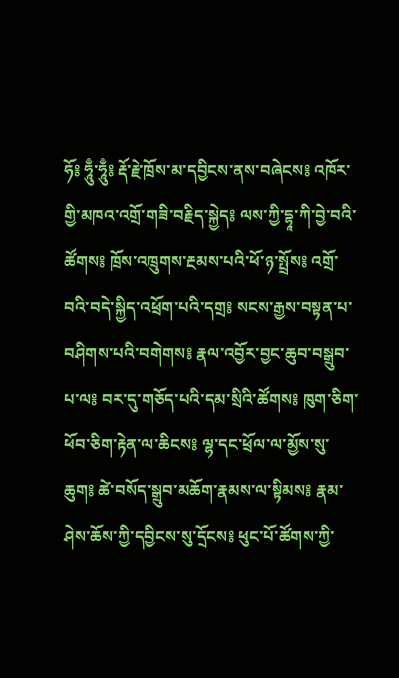ཧོ༔ ཧཱུྃ་ཧཱུྃ༔ རྡོ་རྗེ་ཁྲོས་མ་དབྱིངས་ནས་བཞེངས༔ འཁོར་གྱི་མཁའ་འགྲོ་གཟི་བརྗིད་སྐྱེད༔ ལས་ཀྱི་དྷཱ་ཀི་བྱེ་བའི་ཚོགས༔ ཁྲོས་འཁྲུགས་རྔམས་པའི་ཕོ་ཉ་སྤྲོས༔ འགྲོ་བའི་བདེ་སྐྱིད་འཕྲོག་པའི་དགྲ༔ སངས་རྒྱས་བསྟན་པ་བཤིགས་པའི་བགེགས༔ རྣལ་འབྱོར་བྱང་ཆུབ་བསྒྲུབ་པ་ལ༔ བར་དུ་གཅོད་པའི་དམ་སྲིའི་ཚོགས༔ ཁུག་ཅིག་ཕོབ་ཅིག་རྟེན་ལ་ཆིངས༔ ལྷ་དང་ཕྲོལ་ལ་མྱོས་སུ་ཆུག༔ ཚེ་བསོད་སྒྲུབ་མཆོག་རྣམས་ལ་སྟིམས༔ རྣམ་ཤེས་ཆོས་ཀྱི་དབྱིངས་སུ་དྲོངས༔ ཕུང་པོ་ཚོགས་ཀྱི་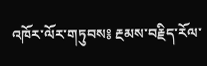འཁོར་ལོར་གཏུབས༔ རྔམས་བརྗིད་རོལ་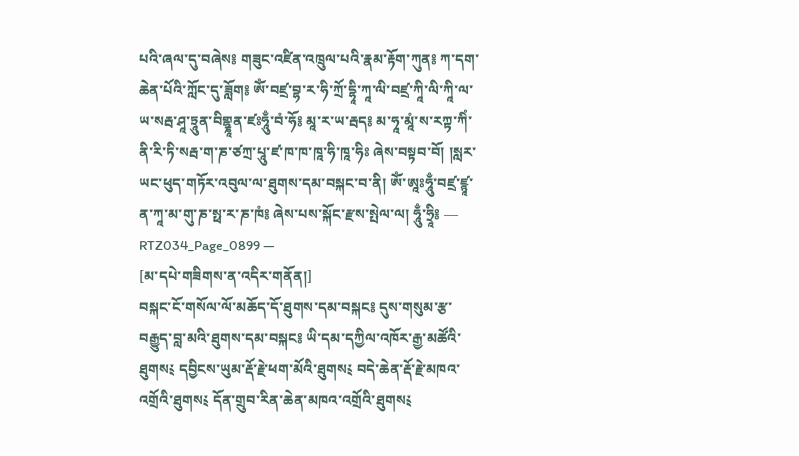པའི་ཞལ་དུ་བཞེས༔ གཟུང་འཛིན་འཁྲུལ་པའི་རྣམ་རྟོག་ཀུན༔ ཀ་དག་ཆེན་པོའི་ཀློང་དུ་ཟློག༔ ཨོཾ་བཛྲ་བྷ་ར་ཧི་ཀྲོ་དྷཱི་ཀཱ་ལི་བཛྲ་ཀཱི་ལི་ཀཱི་ལ་ཡ་སརྦ་ཤཱ་ཏྲཱུན་བིགྷྣཱན་ཛཿཧཱུྃ་བཾ་ཧོ༔ མཱ་ར་ཡ་རྦད༔ མ་ཧཱ་མཱཾ་ས་རཀྟ་ཀིཾ་ནི་རི་ཏི་སརྦ་ག་ཎ་ཙཀྲ་པཱུ་ཛ་ཁ་ཁ་ཁཱ་ཧི་ཁཱ་ཧིཿ ཞེས་བསྟབ་བོ། །སླར་ཡང་ཕུད་གཏོར་འབུལ་ལ་ཐུགས་དམ་བསྐང་བ་ནི། ཨོཾ་ཨཱཿཧཱུྃ་བཛྲ་ཛྙཱ་ན་ཀཱ་མ་གུ་ཎ་སྥ་ར་ཎ་ཁཾ༔ ཞེས་པས་སྐོང་རྫས་སྤེལ་ལ། ཧཱུྃ་ཧྲཱི༔ ― RTZ034_Page_0899 ―
[མ་དཔེ་གཟིགས་ན་འདིར་གནོན།]
བསྐང་ངོ་གསོལ་ལོ་མཆོད་དོ་ཐུགས་དམ་བསྐང༔ དུས་གསུམ་རྩ་བརྒྱུད་བླ་མའི་ཐུགས་དམ་བསྐང༔ ཡི་དམ་དཀྱིལ་འཁོར་རྒྱ་མཚོའི་ཐུགས༴ དབྱིངས་ཡུམ་རྡོ་རྗེ་ཕག་མོའི་ཐུགས༴ བདེ་ཆེན་རྡོ་རྗེ་མཁའ་འགྲོའི་ཐུགས༴ དོན་གྲུབ་རིན་ཆེན་མཁའ་འགྲོའི་ཐུགས༴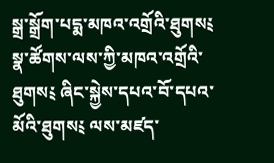སྒྲ་སྒྲོག་པདྨ་མཁའ་འགྲོའི་ཐུགས༴ སྣ་ཚོགས་ལས་ཀྱི་མཁའ་འགྲོའི་ཐུགས༴ ཞིང་སྐྱེས་དཔའ་བོ་དཔའ་མོའི་ཐུགས༴ ལས་མཛད་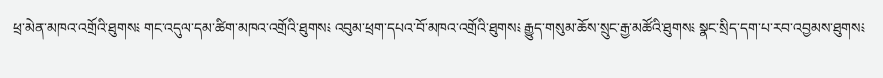ཕྲ་མེན་མཁའ་འགྲོའི་ཐུགས༴ གང་འདུལ་དམ་ཚིག་མཁའ་འགྲོའི་ཐུགས༴ འབུམ་ཕྲག་དཔའ་བོ་མཁའ་འགྲོའི་ཐུགས༴ རྒྱུད་གསུམ་ཆོས་སྲུང་རྒྱ་མཚོའི་ཐུགས༴ སྣང་སྲིད་དག་པ་རབ་འབྱམས་ཐུགས༴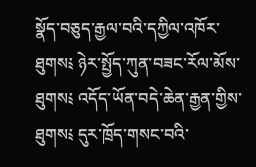སྣོད་བཅུད་རྒྱལ་བའི་དཀྱིལ་འཁོར་ཐུགས༴ ཉེར་སྤྱོད་ཀུན་བཟང་རོལ་མོས་ཐུགས༴ འདོད་ཡོན་བདེ་ཆེན་རྒྱན་གྱིས་ཐུགས༴ དུར་ཁྲོད་གསང་བའི་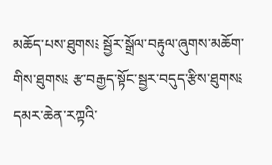མཆོད་པས་ཐུགས༴ སྦྱོར་སྒྲོལ་བརྟུལ་ཞུགས་མཆོག་གིས་ཐུགས༴ རྩ་བརྒྱད་སྟོང་སྦྱར་བདུད་རྩིས་ཐུགས༴ དམར་ཆེན་རཀྟའི་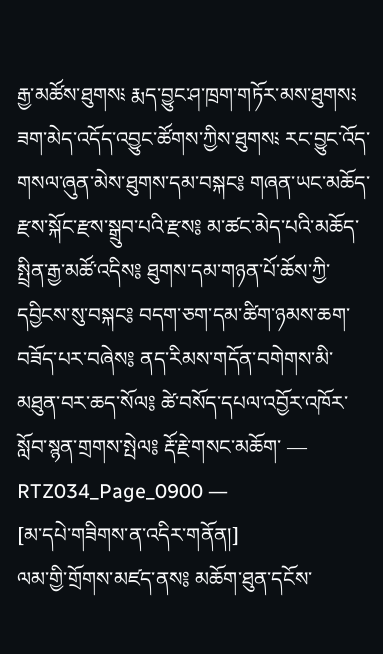རྒྱ་མཚོས་ཐུགས༴ རྨད་བྱུང་ཤ་ཁྲག་གཏོར་མས་ཐུགས༴ ཟག་མེད་འདོད་འབྱུང་ཚོགས་ཀྱིས་ཐུགས༴ རང་བྱུང་འོད་གསལ་ཞུན་མེས་ཐུགས་དམ་བསྐང༔ གཞན་ཡང་མཆོད་རྫས་སྐོང་རྫས་སྒྲུབ་པའི་རྫས༔ མ་ཚང་མེད་པའི་མཆོད་སྤྲིན་རྒྱ་མཚོ་འདིས༔ ཐུགས་དམ་གཉན་པོ་ཆོས་ཀྱི་དབྱིངས་སུ་བསྐང༔ བདག་ཅག་དམ་ཚིག་ཉམས་ཆག་བཟོད་པར་བཞེས༔ ནད་རིམས་གདོན་བགེགས་མི་མཐུན་བར་ཆད་སོལ༔ ཚེ་བསོད་དཔལ་འབྱོར་འཁོར་སློབ་སྙན་གྲགས་སྤེལ༔ རྡོ་རྗེ་གསང་མཆོག་ ― RTZ034_Page_0900 ―
[མ་དཔེ་གཟིགས་ན་འདིར་གནོན།]
ལམ་གྱི་གྲོགས་མཛད་ནས༔ མཆོག་ཐུན་དངོས་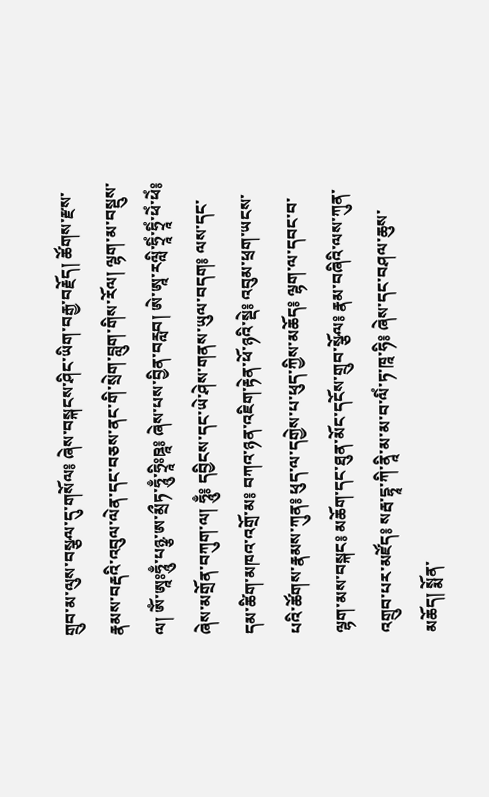གྲུབ་མ་ལུས་བསྩལ་དུ་གསོལ༔ ཞེས་བསྐངས་ཤིང་ཡིག་བརྒྱ་བརྗོད། ཚོགས་རྫས་རྣམས་བརྡའི་འབུལ་ལེན་དང་བཅས་ནང་གི་སྲེག་བླུག་གིས་རོལ། ལྷག་མ་བསྡུས་ལ། ཨོཾ་ཨཱཿཧཱུྃ་པཉྩ་ཨ་མྲྀཏ་ཧཱུྃ་ཧྲཱིཿཋཱ༔ ཞེས་པས་བྱིན་བརླབ། ཨེ་ཨཱ་རལླི་ཧྲཱིཾ་ཧྲཱིཾ་ཕེཾ་ཕེཾ༔ ཞེས་མགྲོན་བཀུག་ལ། ཧཱུྃ༔ དབྱིངས་དང་ཡེ་ཤེས་གནས་ཡུལ་བདག༔ ལས་དང་དམ་ཚིག་མཁའ་འགྲོ་མ༔ བཀའ་ཉན་འཇིག་རྟེན་ཕོ་ཉའི་སྡེ༔ འབུམ་ཕྲག་ཡངས་པའི་ཚོགས་རྣམས་ཀུན༔ ཕུད་ལ་དགྱེས་པ་ཕུད་ཀྱིས་མཆོད༔ ལྷག་ལ་དབང་བ་ལྷག་མས་བསྐང༔ མཆོག་དང་ཐུན་མོང་དངོས་གྲུབ་སྩོལ༔ རྣམ་བཞིའི་ལས་ཀུན་འགྲུབ་པར་མཛོད༔ སརྦ་དྷཱ་ཀི་ནཱི་མ་མ་བ་ལིཾ་ཏ་ཁཱ་ཧི༔ ཞེས་དང་བཤལ་ཆུས་མཆོད། སྨོན་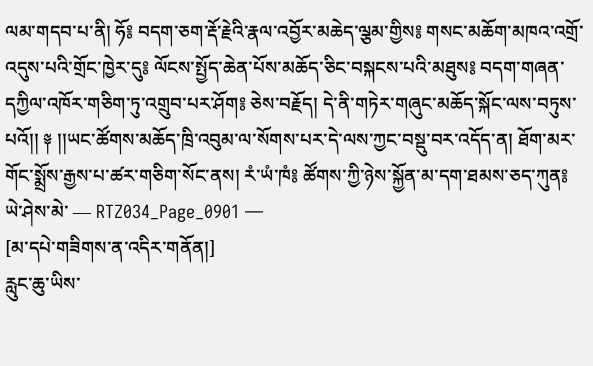ལམ་གདབ་པ་ནི། ཧོ༔ བདག་ཅག་རྡོ་རྗེའི་རྣལ་འབྱོར་མཆེད་ལྕམ་གྱིས༔ གསང་མཆོག་མཁའ་འགྲོ་འདུས་པའི་གྲོང་ཁྱེར་དུ༔ ལོངས་སྤྱོད་ཆེན་པོས་མཆོད་ཅིང་བསྐངས་པའི་མཐུས༔ བདག་གཞན་དཀྱིལ་འཁོར་གཅིག་ཏུ་འགྲུབ་པར་ཤོག༔ ཅེས་བརྗོད། དེ་ནི་གཏེར་གཞུང་མཆོད་སྐོང་ལས་བཏུས་པའོ།། ༈ །།ཡང་ཚོགས་མཆོད་ཁྲི་འབུམ་ལ་སོགས་པར་དེ་ལས་ཀྱང་བསྡུ་བར་འདོད་ན། ཐོག་མར་གོང་སྨྲོས་རྒྱས་པ་ཚར་གཅིག་སོང་ནས། རཾ་ཡཾ་ཁཾ༔ ཚོགས་ཀྱི་ཉེས་སྐྱོན་མ་དག་ཐམས་ཅད་ཀུན༔ ཡེ་ཤེས་མེ་ ― RTZ034_Page_0901 ―
[མ་དཔེ་གཟིགས་ན་འདིར་གནོན།]
རླུང་ཆུ་ཡིས་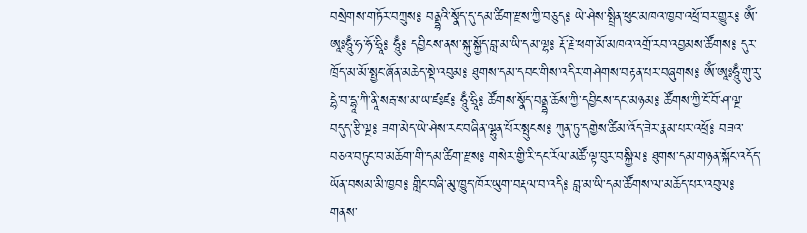བསྲེགས་གཏོར་བཀྲུས༔ བནྡྷའི་སྣོད་དུ་དམ་ཚིག་རྫས་ཀྱི་བཅུད༔ ཡེ་ཤེས་སྤྲིན་ཕུང་མཁའ་ཁྱབ་འཕྲོ་བར་གྱུར༔ ཨོཾ་ཨཱཿཧཱུྃ་ཧ་ཧོ་ཧྲཱི༔ ཧཱུྃ༔ དབྱིངས་ནས་སྐུ་སྐྱོད་བླ་མ་ཡི་དམ་ལྷ༔ རྡོ་རྗེ་ཕག་མོ་མཁའ་འགྲོ་རབ་འབྱམས་ཚོགས༔ དུར་ཁྲོད་མ་མོ་སྤྱང་ཞོན་མཆེད་སྡེ་འབུམ༔ ཐུགས་དམ་དབང་གིས་འདིར་གཤེགས་བརྟན་པར་བཞུགས༔ ཨོཾ་ཨཱཿཧཱུྃ་གུ་རུ་དྷེ་བ་དྷཱ་ཀི་ནཱི་སརྦ་ས་མ་ཡ་ཛཿཛ༔ ཧཱུྃ་ཧྲཱི༔ ཚོགས་སྣོད་བནྡྷ་ཆོས་ཀྱི་དབྱིངས་དང་མཉམ༔ ཚོགས་ཀྱི་ངོ་བོ་ཤ་ལྔ་བདུད་རྩི་ལྔ༔ ཟག་མེད་ཡེ་ཤེས་རང་བཞིན་ལྷུན་པོར་སྤུངས༔ ཀུན་ཏུ་དགྱེས་ཚིམ་འོད་ཟེར་རྣམ་པར་འཕྲོ༔ བཟའ་བཅའ་བཏུང་བ་མཆོག་གི་དམ་ཚིག་རྫས༔ གསེར་གྱི་རི་དང་རོལ་མཚོ་ལྟ་བུར་བསྐྱིལ༔ ཐུགས་དམ་གཉན་སྐོང་འདོད་ཡོན་བསམ་མི་ཁྱབ༔ གླིང་བཞི་མུ་ཁྱུད་ཁོར་ཡུག་བརྡལ་བ་འདི༔ བླ་མ་ཡི་དམ་ཚོགས་ལ་མཆོད་པར་འབུལ༔ གནས་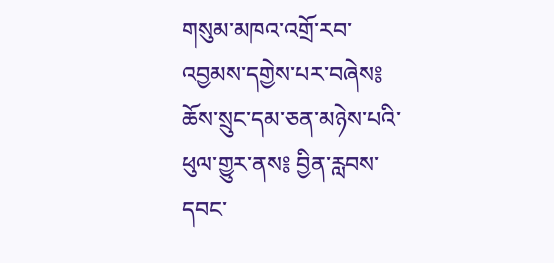གསུམ་མཁའ་འགྲོ་རབ་འབྱམས་དགྱེས་པར་བཞེས༔ ཆོས་སྲུང་དམ་ཅན་མཉེས་པའི་ཕུལ་གྱུར་ནས༔ བྱིན་རླབས་དབང་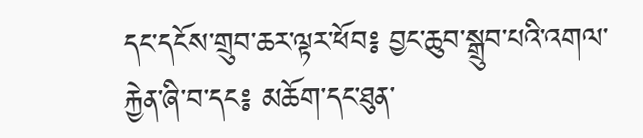དང་དངོས་གྲུབ་ཆར་ལྟར་ཕོབ༔ བྱང་ཆུབ་སྒྲུབ་པའི་འགལ་རྐྱེན་ཞི་བ་དང༔ མཆོག་དང་ཐུན་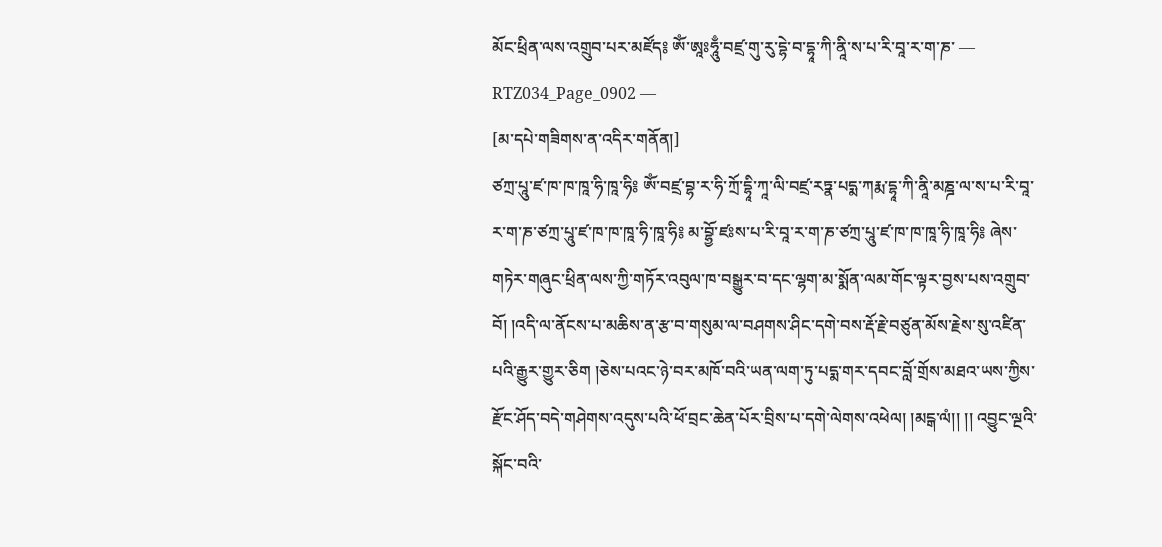མོང་ཕྲིན་ལས་འགྲུབ་པར་མཛོད༔ ཨོཾ་ཨཱཿཧཱུྃ་བཛྲ་གུ་རུ་དྷེ་བ་དྷཱ་ཀི་ནཱི་ས་པ་རི་བཱ་ར་ག་ཎ་ ― RTZ034_Page_0902 ―
[མ་དཔེ་གཟིགས་ན་འདིར་གནོན།]
ཙཀྲ་པཱུ་ཛ་ཁ་ཁ་ཁཱ་ཧི་ཁཱ་ཧི༔ ཨོཾ་བཛྲ་བྷ་ར་ཧི་ཀྲོ་དྷཱི་ཀཱ་ལི་བཛྲ་རཏྣ་པདྨ་ཀརྨ་དྷཱ་ཀི་ནཱི་མཎྜ་ལ་ས་པ་རི་བཱ་ར་ག་ཎ་ཙཀྲ་པཱུ་ཛ་ཁ་ཁ་ཁཱ་ཧི་ཁཱ་ཧི༔ མ་བྷྱོ་ཛཿས་པ་རི་བཱ་ར་ག་ཎ་ཙཀྲ་པཱུ་ཛ་ཁ་ཁ་ཁཱ་ཧི་ཁཱ་ཧི༔ ཞེས་གཏེར་གཞུང་ཕྲིན་ལས་ཀྱི་གཏོར་འབུལ་ཁ་བསྒྱུར་བ་དང་ལྷག་མ་སྨོན་ལམ་གོང་ལྟར་བྱས་པས་འགྲུབ་བོ། །འདི་ལ་ནོངས་པ་མཆིས་ན་རྩ་བ་གསུམ་ལ་བཤགས་ཤིང་དགེ་བས་རྡོ་རྗེ་བཙུན་མོས་རྗེས་སུ་འཛིན་པའི་རྒྱུར་གྱུར་ཅིག །ཅེས་པའང་ཉེ་བར་མཁོ་བའི་ཡན་ལག་ཏུ་པདྨ་གར་དབང་བློ་གྲོས་མཐའ་ཡས་ཀྱིས་རྫོང་ཤོད་བདེ་གཤེགས་འདུས་པའི་ཕོ་བྲང་ཆེན་པོར་བྲིས་པ་དགེ་ལེགས་འཕེལ། །མངྒ་ལཾ།། །། འབྱུང་ལྔའི་སྐོང་བའི་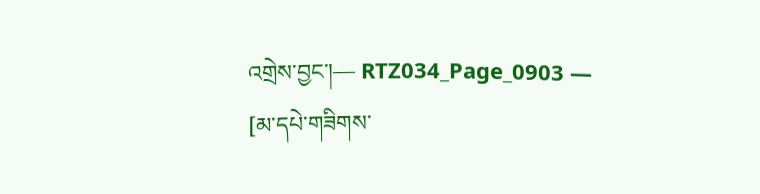འགྲེས་བྱང་།― RTZ034_Page_0903 ―
[མ་དཔེ་གཟིགས་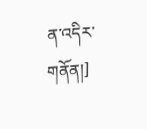ན་འདིར་གནོན།]